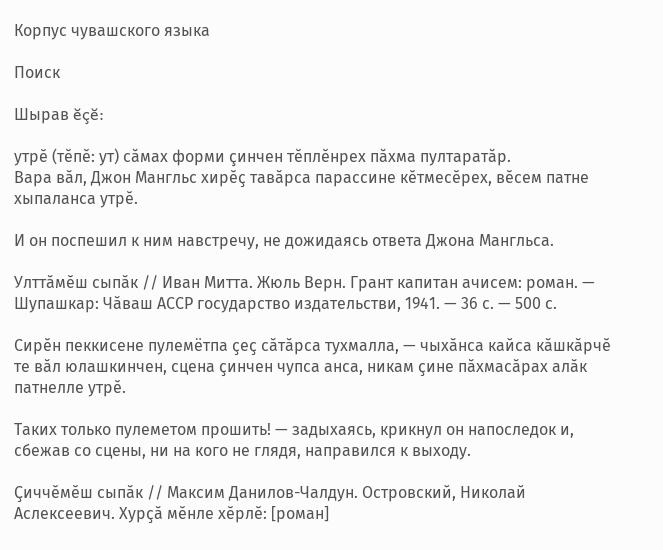Корпус чувашского языка

Поиск

Шырав ĕçĕ:

утрӗ (тĕпĕ: ут) сăмах форми çинчен тĕплĕнрех пăхма пултаратăр.
Вара вӑл, Джон Мангльс хирӗҫ тавӑрса парассине кӗтмесӗрех, вӗсем патне хыпаланса утрӗ.

И он поспешил к ним навстречу, не дожидаясь ответа Джона Мангльса.

Улттӑмӗш сыпӑк // Иван Митта. Жюль Верн. Грант капитан ачисем: роман. — Шупашкар: Чӑваш АССР государство издательстви, 1941. — 36 с. — 500 с.

Сирӗн пеккисене пулемётпа ҫеҫ сӑтӑрса тухмалла, — чыхӑнса кайса кӑшкӑрчӗ те вӑл юлашкинчен, сцена ҫинчен чупса анса, никам ҫине пӑхмасӑрах алӑк патнелле утрӗ.

Таких только пулеметом прошить! — задыхаясь, крикнул он напоследок и, сбежав со сцены, ни на кого не глядя, направился к выходу.

Ҫиччӗмӗш сыпӑк // Максим Данилов-Чалдун. Островский, Николай Аслексеевич. Хурҫӑ мӗнле хӗрлӗ: [роман]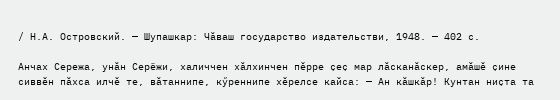/ Н.А. Островский. — Шупашкар: Чӑваш государство издательстви, 1948. — 402 с.

Анчах Сережа, унӑн Серёжи, халиччен хӑлхинчен пӗрре ҫеҫ мар лӑсканӑскер, амӑшӗ ҫине сиввӗн пӑхса илчӗ те, вӑтаннипе, кӳреннипе хӗрелсе кайса: — Ан кӑшкӑр! Кунтан ниҫта та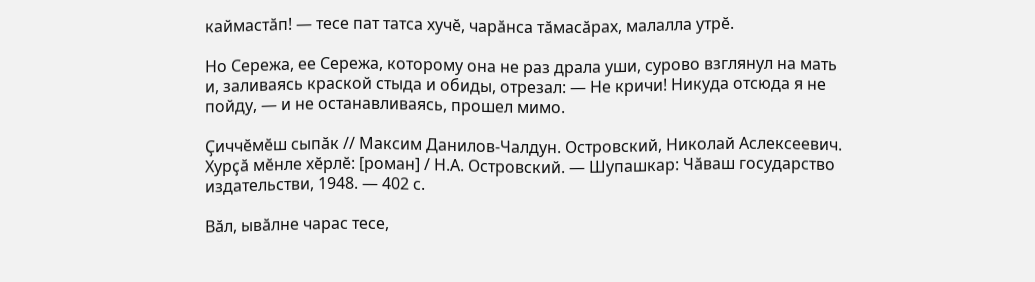каймастӑп! — тесе пат татса хучӗ, чарӑнса тӑмасӑрах, малалла утрӗ.

Но Сережа, ее Сережа, которому она не раз драла уши, сурово взглянул на мать и, заливаясь краской стыда и обиды, отрезал: — Не кричи! Никуда отсюда я не пойду, — и не останавливаясь, прошел мимо.

Ҫиччӗмӗш сыпӑк // Максим Данилов-Чалдун. Островский, Николай Аслексеевич. Хурҫӑ мӗнле хӗрлӗ: [роман] / Н.А. Островский. — Шупашкар: Чӑваш государство издательстви, 1948. — 402 с.

Вӑл, ывӑлне чарас тесе,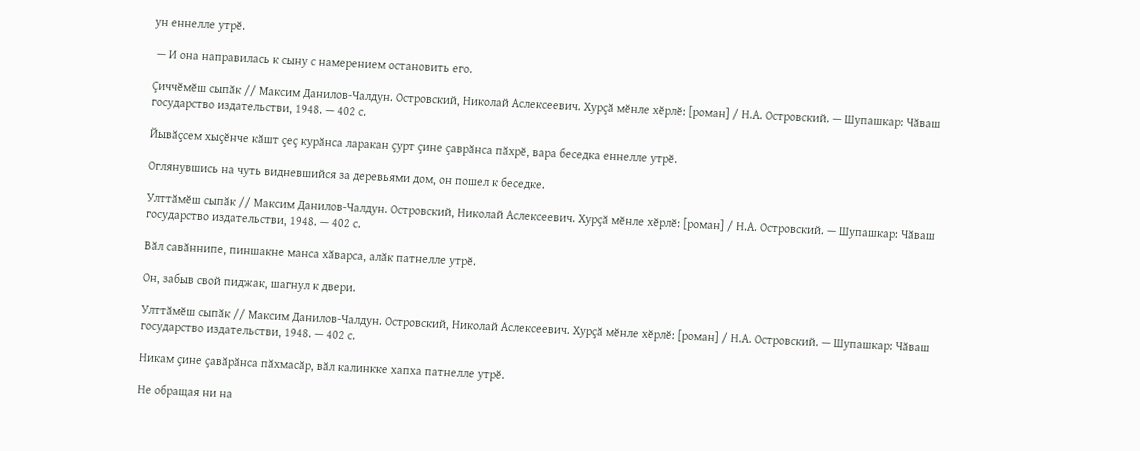ун еннелле утрӗ.

 — И она направилась к сыну с намерением остановить его.

Ҫиччӗмӗш сыпӑк // Максим Данилов-Чалдун. Островский, Николай Аслексеевич. Хурҫӑ мӗнле хӗрлӗ: [роман] / Н.А. Островский. — Шупашкар: Чӑваш государство издательстви, 1948. — 402 с.

Йывӑҫсем хыҫӗнче кӑшт ҫеҫ курӑнса ларакан ҫурт ҫине ҫаврӑнса пӑхрӗ, вара беседка еннелле утрӗ.

Оглянувшись на чуть видневшийся за деревьями дом, он пошел к беседке.

Улттӑмӗш сыпӑк // Максим Данилов-Чалдун. Островский, Николай Аслексеевич. Хурҫӑ мӗнле хӗрлӗ: [роман] / Н.А. Островский. — Шупашкар: Чӑваш государство издательстви, 1948. — 402 с.

Вӑл савӑннипе, пиншакне манса хӑварса, алӑк патнелле утрӗ.

Он, забыв свой пиджак, шагнул к двери.

Улттӑмӗш сыпӑк // Максим Данилов-Чалдун. Островский, Николай Аслексеевич. Хурҫӑ мӗнле хӗрлӗ: [роман] / Н.А. Островский. — Шупашкар: Чӑваш государство издательстви, 1948. — 402 с.

Никам ҫине ҫавӑрӑнса пӑхмасӑр, вӑл калинкке хапха патнелле утрӗ.

Не обращая ни на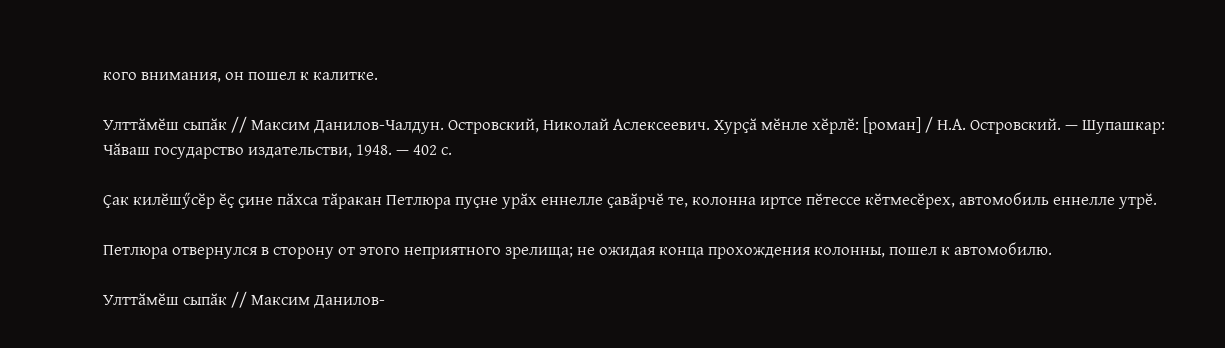кого внимания, он пошел к калитке.

Улттӑмӗш сыпӑк // Максим Данилов-Чалдун. Островский, Николай Аслексеевич. Хурҫӑ мӗнле хӗрлӗ: [роман] / Н.А. Островский. — Шупашкар: Чӑваш государство издательстви, 1948. — 402 с.

Ҫак килӗшӳсӗр ӗҫ ҫине пӑхса тӑракан Петлюра пуҫне урӑх еннелле ҫавӑрчӗ те, колонна иртсе пӗтессе кӗтмесӗрех, автомобиль еннелле утрӗ.

Петлюра отвернулся в сторону от этого неприятного зрелища; не ожидая конца прохождения колонны, пошел к автомобилю.

Улттӑмӗш сыпӑк // Максим Данилов-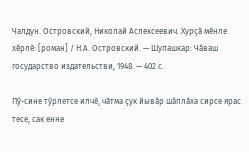Чалдун. Островский, Николай Аслексеевич. Хурҫӑ мӗнле хӗрлӗ: [роман] / Н.А. Островский. — Шупашкар: Чӑваш государство издательстви, 1948. — 402 с.

Пӳ-сине тӳрлетсе илчӗ, чӑтма ҫук йывӑр шӑплӑха сирсе ярас тесе, сак енне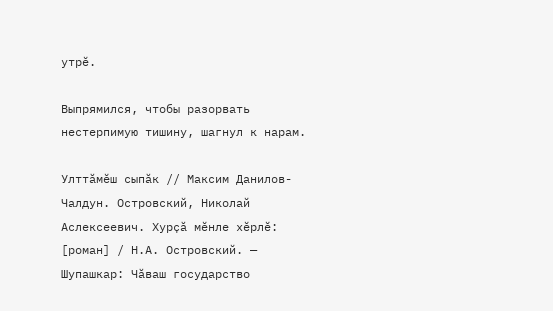утрӗ.

Выпрямился, чтобы разорвать нестерпимую тишину, шагнул к нарам.

Улттӑмӗш сыпӑк // Максим Данилов-Чалдун. Островский, Николай Аслексеевич. Хурҫӑ мӗнле хӗрлӗ: [роман] / Н.А. Островский. — Шупашкар: Чӑваш государство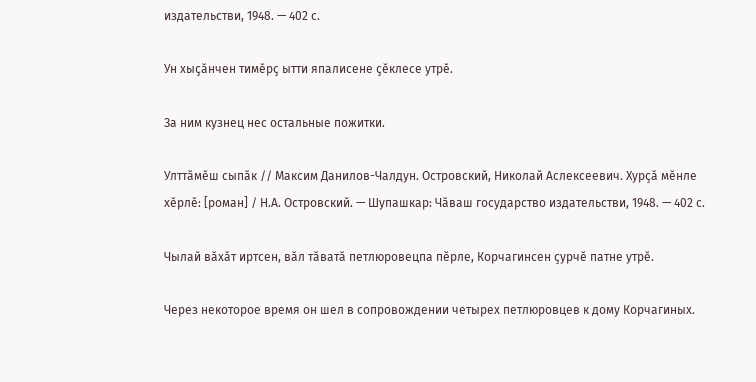издательстви, 1948. — 402 с.

Ун хыҫӑнчен тимӗрҫ ытти япалисене ҫӗклесе утрӗ.

За ним кузнец нес остальные пожитки.

Улттӑмӗш сыпӑк // Максим Данилов-Чалдун. Островский, Николай Аслексеевич. Хурҫӑ мӗнле хӗрлӗ: [роман] / Н.А. Островский. — Шупашкар: Чӑваш государство издательстви, 1948. — 402 с.

Чылай вӑхӑт иртсен, вӑл тӑватӑ петлюровецпа пӗрле, Корчагинсен ҫурчӗ патне утрӗ.

Через некоторое время он шел в сопровождении четырех петлюровцев к дому Корчагиных.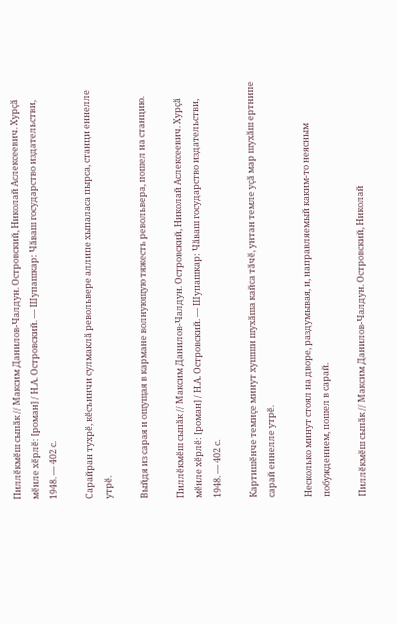Пиллӗкмӗш сыпӑк // Максим Данилов-Чалдун. Островский, Николай Аслексеевич. Хурҫӑ мӗнле хӗрлӗ: [роман] / Н.А. Островский. — Шупашкар: Чӑваш государство издательстви, 1948. — 402 с.

Сарайран тухрӗ, кӗсъинчи сулмаклӑ револьвере аллипе хыпаласа пырса, станци еннелле утрӗ.

Выйдя из сарая и ощущая в кармане волнующую тяжесть револьвера, пошел на станцию.

Пиллӗкмӗш сыпӑк // Максим Данилов-Чалдун. Островский, Николай Аслексеевич. Хурҫӑ мӗнле хӗрлӗ: [роман] / Н.А. Островский. — Шупашкар: Чӑваш государство издательстви, 1948. — 402 с.

Картишӗнче темиҫе минут хушши шухӑша кайса тӑчӗ, унтан темле уҫӑ мар шухӑш ертнипе сарай еннелле утрӗ.

Несколько минут стоял на дворе, раздумывая, и, направляемый каким-то неясным побуждением, пошел в сарай.

Пиллӗкмӗш сыпӑк // Максим Данилов-Чалдун. Островский, Николай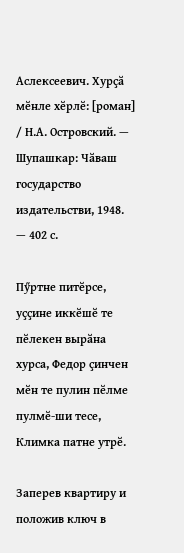Аслексеевич. Хурҫӑ мӗнле хӗрлӗ: [роман] / Н.А. Островский. — Шупашкар: Чӑваш государство издательстви, 1948. — 402 с.

Пӳртне питӗрсе, уҫҫине иккӗшӗ те пӗлекен вырӑна хурса, Федор ҫинчен мӗн те пулин пӗлме пулмӗ-ши тесе, Климка патне утрӗ.

Заперев квартиру и положив ключ в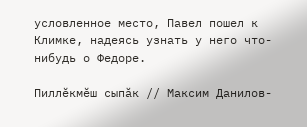условленное место, Павел пошел к Климке, надеясь узнать у него что-нибудь о Федоре.

Пиллӗкмӗш сыпӑк // Максим Данилов-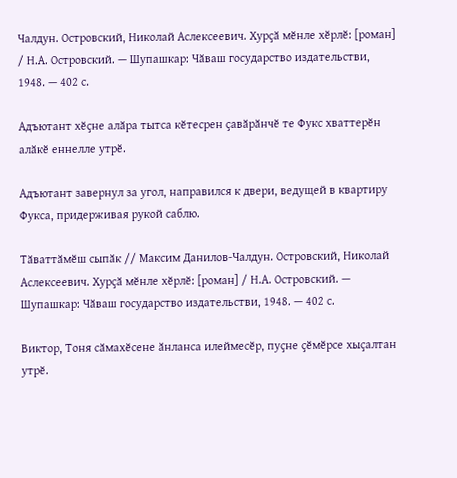Чалдун. Островский, Николай Аслексеевич. Хурҫӑ мӗнле хӗрлӗ: [роман] / Н.А. Островский. — Шупашкар: Чӑваш государство издательстви, 1948. — 402 с.

Адъютант хӗҫне алӑра тытса кӗтесрен ҫавӑрӑнчӗ те Фукс хваттерӗн алӑкӗ еннелле утрӗ.

Адъютант завернул за угол, направился к двери, ведущей в квартиру Фукса, придерживая рукой саблю.

Тӑваттӑмӗш сыпӑк // Максим Данилов-Чалдун. Островский, Николай Аслексеевич. Хурҫӑ мӗнле хӗрлӗ: [роман] / Н.А. Островский. — Шупашкар: Чӑваш государство издательстви, 1948. — 402 с.

Виктор, Тоня сӑмахӗсене ӑнланса илеймесӗр, пуҫне ҫӗмӗрсе хыҫалтан утрӗ.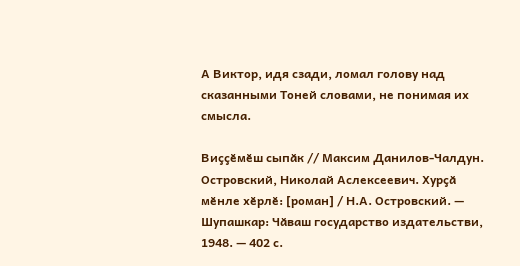А Виктор, идя сзади, ломал голову над сказанными Тоней словами, не понимая их смысла.

Виҫҫӗмӗш сыпӑк // Максим Данилов-Чалдун. Островский, Николай Аслексеевич. Хурҫӑ мӗнле хӗрлӗ: [роман] / Н.А. Островский. — Шупашкар: Чӑваш государство издательстви, 1948. — 402 с.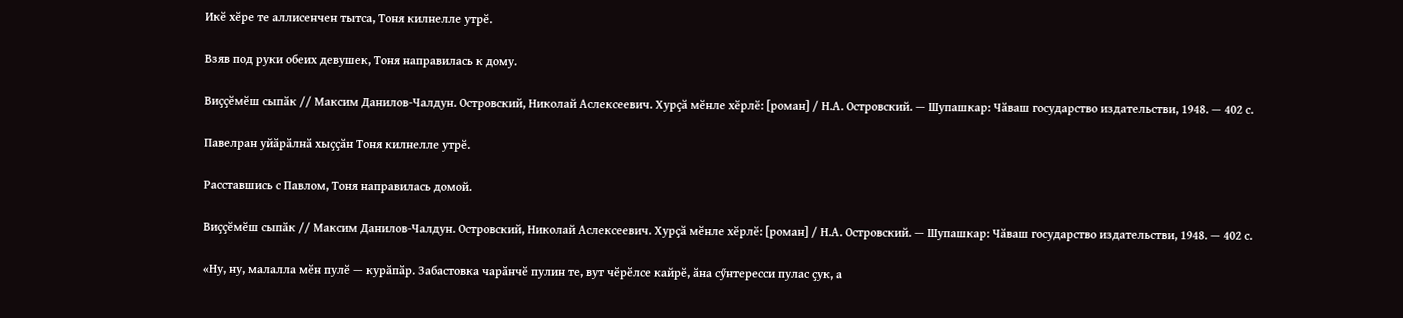Икӗ хӗре те аллисенчен тытса, Тоня килнелле утрӗ.

Взяв под руки обеих девушек, Тоня направилась к дому.

Виҫҫӗмӗш сыпӑк // Максим Данилов-Чалдун. Островский, Николай Аслексеевич. Хурҫӑ мӗнле хӗрлӗ: [роман] / Н.А. Островский. — Шупашкар: Чӑваш государство издательстви, 1948. — 402 с.

Павелран уйӑрӑлнӑ хыҫҫӑн Тоня килнелле утрӗ.

Расставшись с Павлом, Тоня направилась домой.

Виҫҫӗмӗш сыпӑк // Максим Данилов-Чалдун. Островский, Николай Аслексеевич. Хурҫӑ мӗнле хӗрлӗ: [роман] / Н.А. Островский. — Шупашкар: Чӑваш государство издательстви, 1948. — 402 с.

«Ну, ну, малалла мӗн пулӗ — курӑпӑр. Забастовка чарӑнчӗ пулин те, вут чӗрӗлсе кайрӗ, ӑна сӳнтересси пулас ҫук, а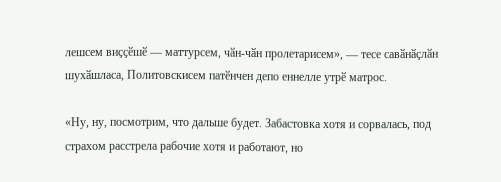лешсем виҫҫӗшӗ — маттурсем, чӑн-чӑн пролетарисем», — тесе савӑнӑҫлӑн шухӑшласа, Политовскисем патӗнчен депо еннелле утрӗ матрос.

«Ну, ну, посмотрим, что дальше будет. Забастовка хотя и сорвалась, под страхом расстрела рабочие хотя и работают, но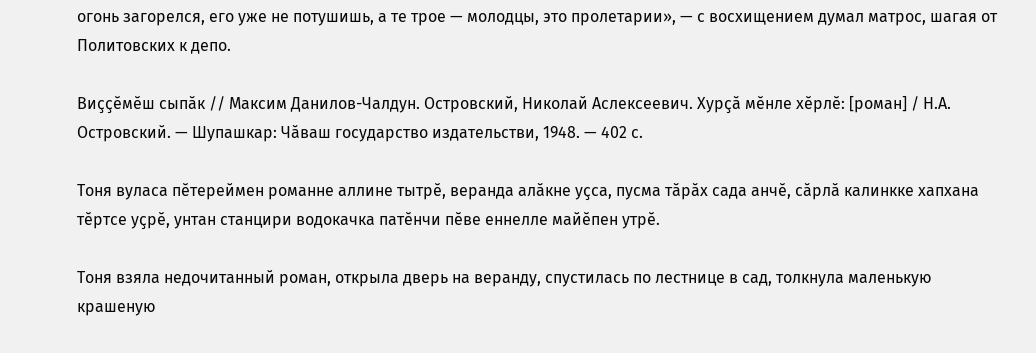огонь загорелся, его уже не потушишь, а те трое — молодцы, это пролетарии», — с восхищением думал матрос, шагая от Политовских к депо.

Виҫҫӗмӗш сыпӑк // Максим Данилов-Чалдун. Островский, Николай Аслексеевич. Хурҫӑ мӗнле хӗрлӗ: [роман] / Н.А. Островский. — Шупашкар: Чӑваш государство издательстви, 1948. — 402 с.

Тоня вуласа пӗтереймен романне аллине тытрӗ, веранда алӑкне уҫса, пусма тӑрӑх сада анчӗ, сӑрлӑ калинкке хапхана тӗртсе уҫрӗ, унтан станцири водокачка патӗнчи пӗве еннелле майӗпен утрӗ.

Тоня взяла недочитанный роман, открыла дверь на веранду, спустилась по лестнице в сад, толкнула маленькую крашеную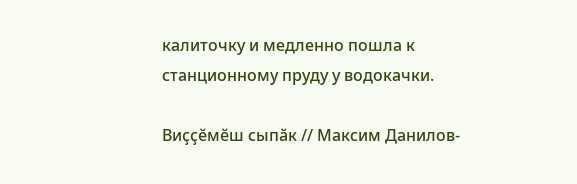калиточку и медленно пошла к станционному пруду у водокачки.

Виҫҫӗмӗш сыпӑк // Максим Данилов-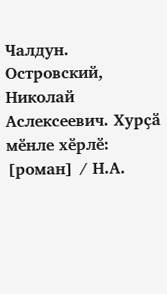Чалдун. Островский, Николай Аслексеевич. Хурҫӑ мӗнле хӗрлӗ: [роман] / Н.А.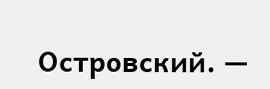Островский. —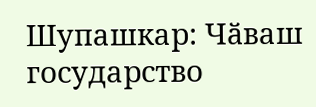Шупашкар: Чӑваш государство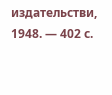издательстви, 1948. — 402 с.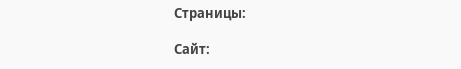Страницы:

Сайт: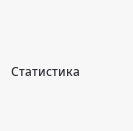Статистика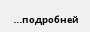...подробней